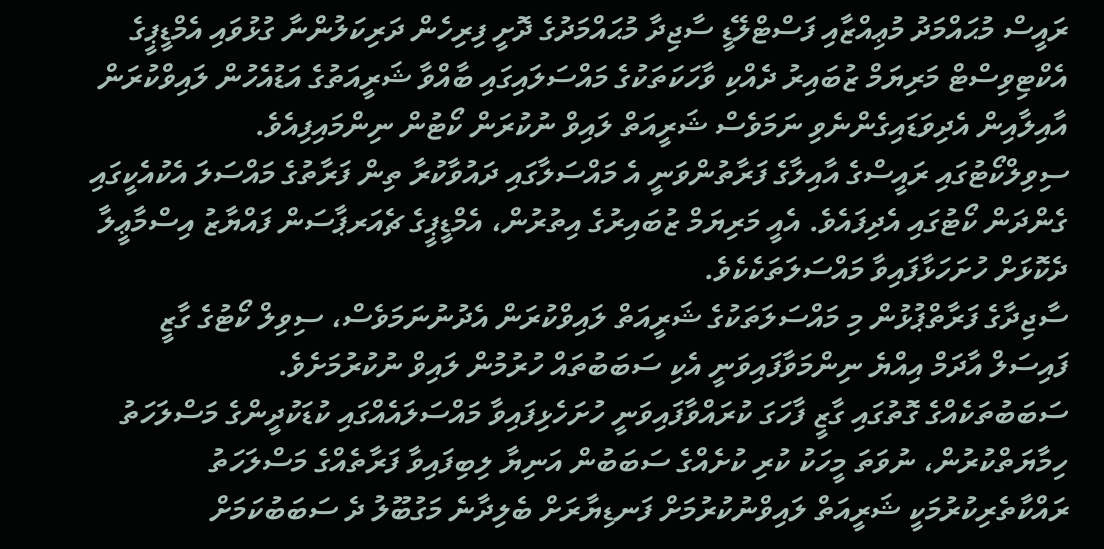ރައީސް މުޙައްމަދު މުޢިއްޒާއި ފަސްޓްލޭޑީ ސާޖިދާ މުޙައްމަދުގެ ދޮށީ ފިރިހެން ދަރިކަލުންނާ ގުޅުވައި އެމްޑީޕީގެ އެކްޓިވިސްޓް މަރިޔަމް ޒުބައިރު ދެއްކި ވާހަކަތަކުގެ މައްސަލައިގައި ބާއްވާ ޝަރީއަތުގެ އަޑުއެހުން ލައިވްކުރަން އާއިލާއިން އެދިވަޑައިގެންނެވި ނަމަވެސް ޝަރީއަތް ލައިވް ނުކުރަން ކޯޓުން ނިންމައިފިއެވެ.
ސިވިލްކޯޓުގައި ރައީސްގެ އާއިލާގެ ފަރާތުންވަނީ އެ މައްސަލާގައި ދައުވާކުރާ ތިން ފަރާތުގެ މައްސަލަ އެކުއެކީގައި ގެންދަން ކޯޓުގައި އެދިފައެވެ. އެއީ މަރިޔަމް ޒުބައިރުގެ އިތުރުން، އެމްޑީޕީގެ ޗެއަރޕާސަން ފައްޔާޒު އިސްމާޢީލާ ދެކޮޅަށް ހުށަހަޅާފައިވާ މައްސަލަތަކެކެވެ.
ސާޖިދާގެ ފަރާތްޕުޅުން މި މައްސަލަތަކުގެ ޝަރީއަތް ލައިވްކުރަން އެދުނުނަމަވެސް، ސިވިލް ކޯޓުގެ ގާޒީ ފައިސަލް އާދަމް އިއްޔެ ނިންމަވާފައިވަނީ އެކި ސަބަބުތައް ހުރުމުން ލައިވް ނުކުރުމަށެވެ.
ސަބަބުތަކެއްގެ ގޮތުގައި ގާޒީ ފާހަގަ ކުރައްވާފައިވަނީ ހުށަހެޅިފައިވާ މައްސަލައެއްގައި ކުޑަކުދީންގެ މަސްލަހަތު ހިމާޔަތްކުރުން، ނުވަތަ މީހަކު ކުރި ކުށެއްގެ ސަބަބުން އަނިޔާ ލިބިފައިވާ ފަރާތެއްގެ މަސްލަހަތު ރައްކާތެރިކުރުމަކީ ޝަރީއަތް ލައިވްނުކުރުމަށް ފަނޑިޔާރަށް ބެލިދާނެ މަގުބޫލު ދެ ސަބަބުކަމަށް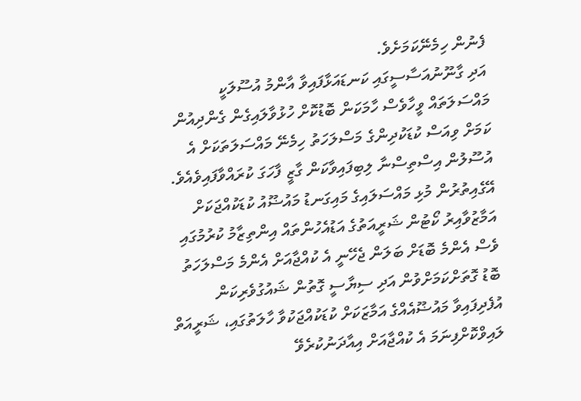ފެނުން ހިމެނޭކަމަށެވެ.
އަދި ގާނޫނުއަސާސީގައި ކަނޑައަޅާފައިވާ އާންމު އުސޫލަކީ މައްސަލަތައް ވީހާވެސް ހާމަކަން ބޮޑުކޮށް ހުޅުވާލައިގެން ގެންދިއުން ކަމަށް ވިއަސް ކުޑަކުދިންގެ މަސްލަހަތު ހިމެނޭ މައްސަލަތަކަށް އެ އުސޫލުން އިސްތިސްނާ ލިބިފައިވާކަން ގާޒީ ފާހަގަ ކުރައްވާފައިވެއެވެ.
އޭގެއިތުރުން މުޅި މައްސަލައިގެ މައިގަނޑު މައުޟޫއު ކުޑަކުއްޖަކަށް އަމާޒުވާއިރު ކޯޓުން ޝަރީއަތުގެ އަޑުއެހުންތައް އިންތިޒާމު ކުރުމުގައި ވެސް އެންމެ ބޮޑަށް ބަލަން ޖެހޭނީ އެ ކުއްޖާއަށް އެންމެ މަސްލަހަތު ބޮޑު ގޮތަށްކަމަށްވުން އަދި ސިޔާސީ ގޮތުން ޝައުގުވެރިކަން އުފެދިފައިވާ މައުޟޫއެއްގެ އަމާޒަކަށް ކުޑަކުއްޖަކުވާ ހާލަތުގައި، ޝަރީއަތް ލައިވްކޮށްފިނަމަ އެ ކުއްޖާއަށް އިއާދަނުކުރެވޭ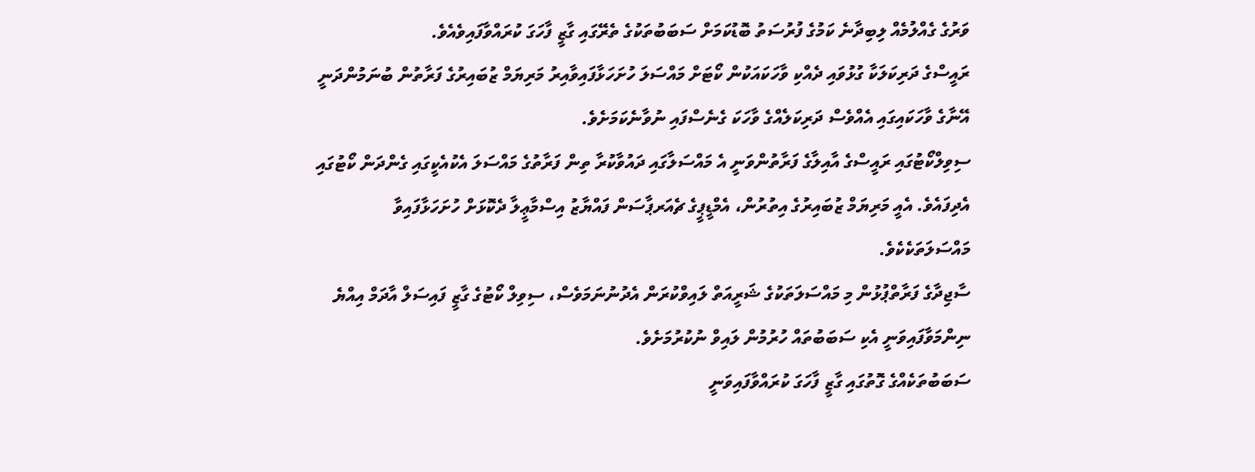ވަރުގެ ގެއްލުމެއް ލިބިދާނެ ކަމުގެ ފުރުސަތު ބޮޑުކަމަށް ސަބަބުތަކުގެ ތެރޭގައި ގާޒީ ފާހަގަ ކުރައްވާފައިވެއެވެ.
ރައީސްގެ ދަރިކަލަކާ ގުޅުވައި ދެއްކި ވާހަކައަކުން ކޯޓަށް މައްސަލަ ހުށަހަޅާފައިވާއިރު މަރިޔަމް ޒުބައިރުގެ ފަރާތުން ބުނަމުންދަނީ އޭނާގެ ވާހަކައިގައި އެއްވެސް ދަރިކަލެއްގެ ވާހަކަ ގެނެސްފައި ނުވާނެކަމަށެވެ.
ސިވިލްކޯޓުގައި ރައީސްގެ އާއިލާގެ ފަރާތުންވަނީ އެ މައްސަލާގައި ދައުވާކުރާ ތިން ފަރާތުގެ މައްސަލަ އެކުއެކީގައި ގެންދަން ކޯޓުގައި އެދިފައެވެ. އެއީ މަރިޔަމް ޒުބައިރުގެ އިތުރުން، އެމްޑީޕީގެ ޗެއަރޕާސަން ފައްޔާޒު އިސްމާޢީލާ ދެކޮޅަށް ހުށަހަޅާފައިވާ މައްސަލަތަކެކެވެ.
ސާޖިދާގެ ފަރާތްޕުޅުން މި މައްސަލަތަކުގެ ޝަރީއަތް ލައިވްކުރަން އެދުނުނަމަވެސް، ސިވިލް ކޯޓުގެ ގާޒީ ފައިސަލް އާދަމް އިއްޔެ ނިންމަވާފައިވަނީ އެކި ސަބަބުތައް ހުރުމުން ލައިވް ނުކުރުމަށެވެ.
ސަބަބުތަކެއްގެ ގޮތުގައި ގާޒީ ފާހަގަ ކުރައްވާފައިވަނީ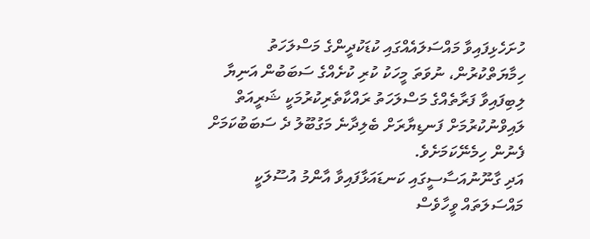ހުށަހެޅިފައިވާ މައްސަލައެއްގައި ކުޑަކުދީންގެ މަސްލަހަތު ހިމާޔަތްކުރުން، ނުވަތަ މީހަކު ކުރި ކުށެއްގެ ސަބަބުން އަނިޔާ ލިބިފައިވާ ފަރާތެއްގެ މަސްލަހަތު ރައްކާތެރިކުރުމަކީ ޝަރީއަތް ލައިވްނުކުރުމަށް ފަނޑިޔާރަށް ބެލިދާނެ މަގުބޫލު ދެ ސަބަބުކަމަށް ފެނުން ހިމެނޭކަމަށެވެ.
އަދި ގާނޫނުއަސާސީގައި ކަނޑައަޅާފައިވާ އާންމު އުސޫލަކީ މައްސަލަތައް ވީހާވެސް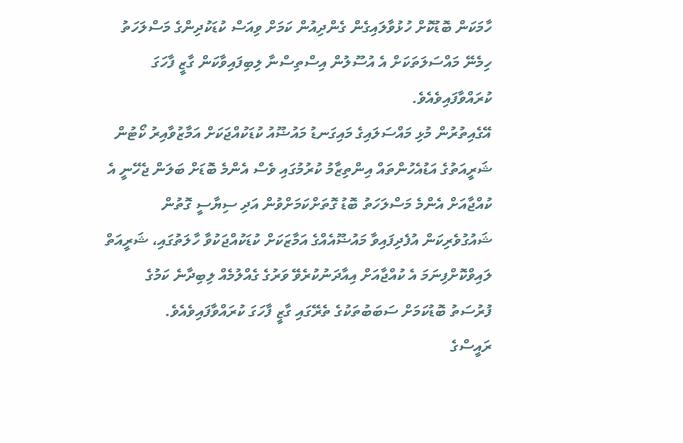ހާމަކަން ބޮޑުކޮށް ހުޅުވާލައިގެން ގެންދިއުން ކަމަށް ވިއަސް ކުޑަކުދިންގެ މަސްލަހަތު ހިމެނޭ މައްސަލަތަކަށް އެ އުސޫލުން އިސްތިސްނާ ލިބިފައިވާކަން ގާޒީ ފާހަގަ ކުރައްވާފައިވެއެވެ.
އޭގެއިތުރުން މުޅި މައްސަލައިގެ މައިގަނޑު މައުޟޫއު ކުޑަކުއްޖަކަށް އަމާޒުވާއިރު ކޯޓުން ޝަރީއަތުގެ އަޑުއެހުންތައް އިންތިޒާމު ކުރުމުގައި ވެސް އެންމެ ބޮޑަށް ބަލަން ޖެހޭނީ އެ ކުއްޖާއަށް އެންމެ މަސްލަހަތު ބޮޑު ގޮތަށްކަމަށްވުން އަދި ސިޔާސީ ގޮތުން ޝައުގުވެރިކަން އުފެދިފައިވާ މައުޟޫއެއްގެ އަމާޒަކަށް ކުޑަކުއްޖަކުވާ ހާލަތުގައި، ޝަރީއަތް ލައިވްކޮށްފިނަމަ އެ ކުއްޖާއަށް އިއާދަނުކުރެވޭ ވަރުގެ ގެއްލުމެއް ލިބިދާނެ ކަމުގެ ފުރުސަތު ބޮޑުކަމަށް ސަބަބުތަކުގެ ތެރޭގައި ގާޒީ ފާހަގަ ކުރައްވާފައިވެއެވެ.
ރައީސްގެ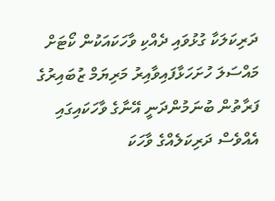ދަރިކަލަކާ ގުޅުވައި ދެއްކި ވާހަކައަކުން ކޯޓަށް މައްސަލަ ހުށަހަޅާފައިވާއިރު މަރިޔަމް ޒުބައިރުގެ ފަރާތުން ބުނަމުންދަނީ އޭނާގެ ވާހަކައިގައި އެއްވެސް ދަރިކަލެއްގެ ވާހަކަ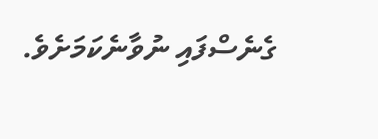ގެނެސްފައި ނުވާނެކަމަށެވެ.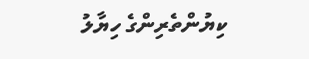ކިޔުންތެރިންގެ ހިޔާލު